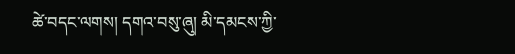ཚེ་བདང་ལགས། དགའ་བསུ་ཞུ། མི་དམངས་ཀྱི་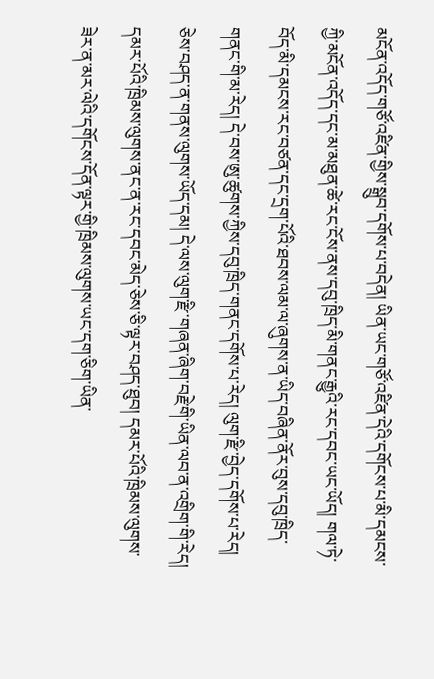མངོན་འདོད་གཙོ་འཛིན་གྱིས་སྒྲུབ་དགོས་པ་བདེན། ཡིན་ཡང་གཙོ་འཛིན་དེའི་དགོངས་པ་མི་དམངས་ཀྱི་མངོན་འདོད་དང་མ་མཐུན་ཚེ་རང་ངོས་ནས་དབུ་ཁྲིད་མི་གནང་རྒྱུའི་རང་དབང་ཡང་ཡོད། གལ་ཏེ་བོད་མི་དམངས་རང་བཙན་དང་དྲག་པོའི་ཐབས་ལམ་ལ་ཞུགས་ན་ཡིད་བཞིན་ནོར་བུས་དབུ་ཁྲིད་གནང་གི་མ་རེད། དེ་བས་ཨུ་ཚུགས་ཀྱིས་དབུ་ཁྲིད་གནང་དགོས་པ་རེད། ལུག་རྫི་བྱེད་དགོས་པ་རེད། ཅེས་བཤད་ན་གནས་ལུགས་ཡོད་དམ། དེ་ལས་ལུག་རྫི་གཞན་ཞིག་བརྗེ་གི་ཡིན་ལབ་ན་འགྲིག་གི་རེད།
དམར་པོའི་ཁྲིམས་ལུགས་ནང་ན་རང་དབང་མེད་ཅེས་ཅི་ལྟར་བཤད་ཐུབ། དམར་པོའི་ཁྲིམས་ལུགས་ཟེར་ན་མར་ལེའི་དགོངས་དོན་ལྟར་གྱི་ཁྲིམས་ལུགས་ཡང་དག་ཅིག་ཡིན་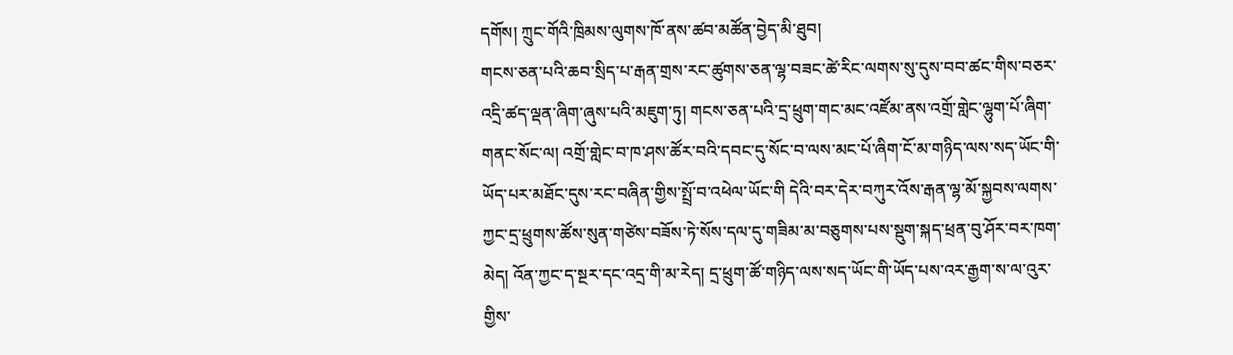དགོས། ཀྲུང་གོའི་ཁྲིམས་ལུགས་ཁོ་ནས་ཚབ་མཚོན་བྱེད་མི་ཐུབ།
གངས་ཅན་པའི་ཆབ་སྲིད་པ་རྒན་གྲས་རང་ཚུགས་ཅན་ལྷ་བཟང་ཚེ་རིང་ལགས་སུ་དུས་བབ་ཚང་གིས་བཅར་འདྲི་ཚད་ལྡན་ཞིག་ཞུས་པའི་མཇུག་ཏུ། གངས་ཅན་པའི་དྲ་ཕྲུག་གང་མང་འཛོམ་ནས་འགྲོ་གླེང་ལྷུག་པོ་ཞིག་གནང་སོང་ལ། འགྲོ་གླེང་བ་ཁ་ཤས་ཚོར་བའི་དབང་དུ་སོང་བ་ལས་མང་པོ་ཞིག་ངོ་མ་གཉིད་ལས་སད་ཡོང་གི་ཡོད་པར་མཐོང་དུས་རང་བཞིན་གྱིས་སྤྲོ་བ་འཕེལ་ཡོང་གི དེའི་བར་དེར་བཀུར་འོས་རྒན་ལྷ་མོ་སྐྱབས་ལགས་ཀྱང་དྲ་ཕྲུགས་ཚོས་སུན་གཙེས་བཟོས་ཏེ་སོས་དལ་དུ་གཟིམ་མ་བཅུགས་པས་སྡུག་སྐད་ཕྲན་བུ་ཤོར་བར་ཁག་མེད། འོན་ཀྱང་ད་སྔར་དང་འདྲ་གི་མ་རེད། དྲ་ཕྲུག་ཚོ་གཉིད་ལས་སད་ཡོང་གི་ཡོད་པས་འར་རྒྱག་ས་ལ་འུར་གྱིས་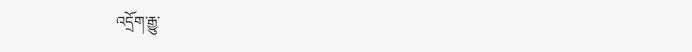འདྲོག་རྒྱུ་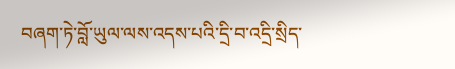བཞག་ཏེ་བློ་ཡུལ་ལས་འདས་པའི་དྲི་བ་འདྲི་སྲིད་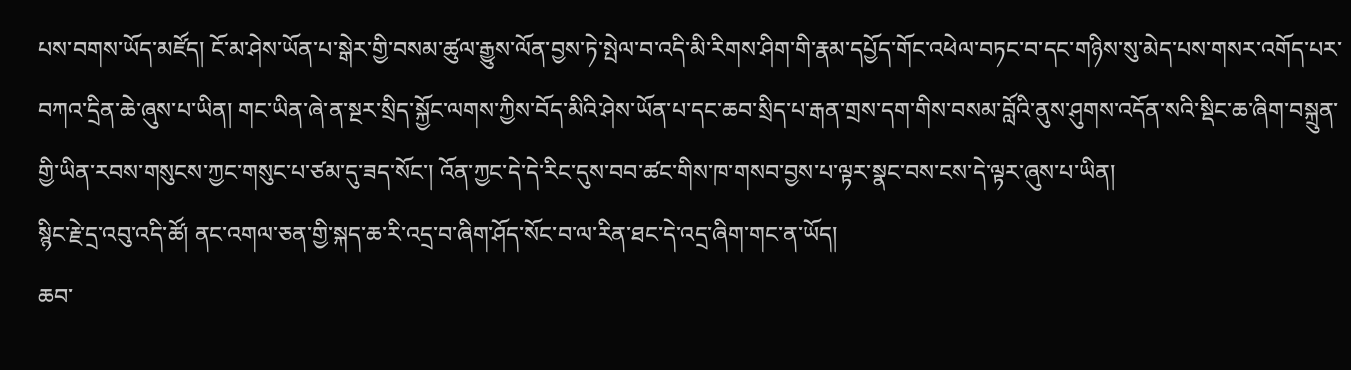པས་བགས་ཡོད་མཛོད། ངོ་མ་ཤེས་ཡོན་པ་སྒེར་གྱི་བསམ་ཚུལ་རྒྱུས་ལོན་བྱས་ཏེ་སྤེལ་བ་འདི་མི་རིགས་ཤིག་གི་རྣམ་དཔྱོད་གོང་འཕེལ་བཏང་བ་དང་གཉིས་སུ་མེད་པས་གསར་འགོད་པར་བཀའ་དྲིན་ཆེ་ཞུས་པ་ཡིན། གང་ཡིན་ཞེ་ན་སྔར་སྲིད་སྐྱོང་ལགས་ཀྱིས་བོད་མིའི་ཤེས་ཡོན་པ་དང་ཆབ་སྲིད་པ་རྒན་གྲས་དག་གིས་བསམ་བློའི་ནུས་ཤུགས་འདོན་སའི་སྡིང་ཆ་ཞིག་བསྐྲུན་གྱི་ཡིན་རབས་གསུངས་ཀྱང་གསུང་པ་ཙམ་དུ་ཟད་སོང་། འོན་ཀྱང་དེ་དེ་རིང་དུས་བབ་ཚང་གིས་ཁ་གསབ་བྱས་པ་ལྟར་སྣང་བས་ངས་དེ་ལྟར་ཞུས་པ་ཡིན།
སྙིང་རྗེ་དྲ་འབུ་འདི་ཚོ། ནང་འགལ་ཅན་གྱི་སྐད་ཆ་རི་འདྲ་བ་ཞིག་ཤོད་སོང་བ་ལ་རིན་ཐང་དེ་འདྲ་ཞིག་གང་ན་ཡོད།
ཆབ་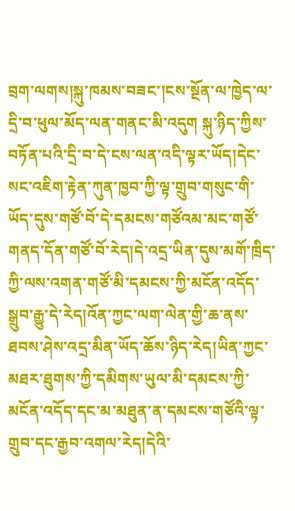བྲག་ལགས།སྐུ་ཁམས་བཟང་།ངས་སྔོན་ལ་ཁྱེད་ལ་དྲི་བ་ཕུལ་མོད་ལན་གནང་མི་འདུག སྐུ་ཉིད་ཀྱིས་བཏོན་པའི་དྲི་བ་དེ་ངས་ལན་འདི་ལྟར་ཡོད།དེང་སང་འཇིག་རྟེན་ཀུན་ཁྱབ་ཀྱི་ལྟ་གྲུབ་གསུང་གི་ཡོད་དུས་གཙོ་བོ་དེ་དམངས་གཙོའམ་མང་གཙོ་གནད་དོན་གཙོ་བོ་རེད།དེ་འདྲ་ཡིན་དུས་མགོ་ཁྲིད་ཀྱི་ལས་འགན་གཙོ་མི་དམངས་ཀྱི་མངོན་འདོད་སྒྲུབ་རྒྱུ་དེ་རེད།འོན་ཀྱང་ལག་ལེན་གྱི་ཆ་ནས་ཐབས་ཤེས་འདྲ་མིན་ཡོད་ཆོས་ཉིད་རེད།ཡིན་ཀྱང་མཐར་ཐུགས་ཀྱི་དམིགས་ཡུལ་མི་དམངས་ཀྱི་མངོན་འདོད་དང་མ་མཐུན་ན་དམངས་གཙོའི་ལྟ་གྲུབ་དང་རྒྱབ་འགལ་རེད།དེའི་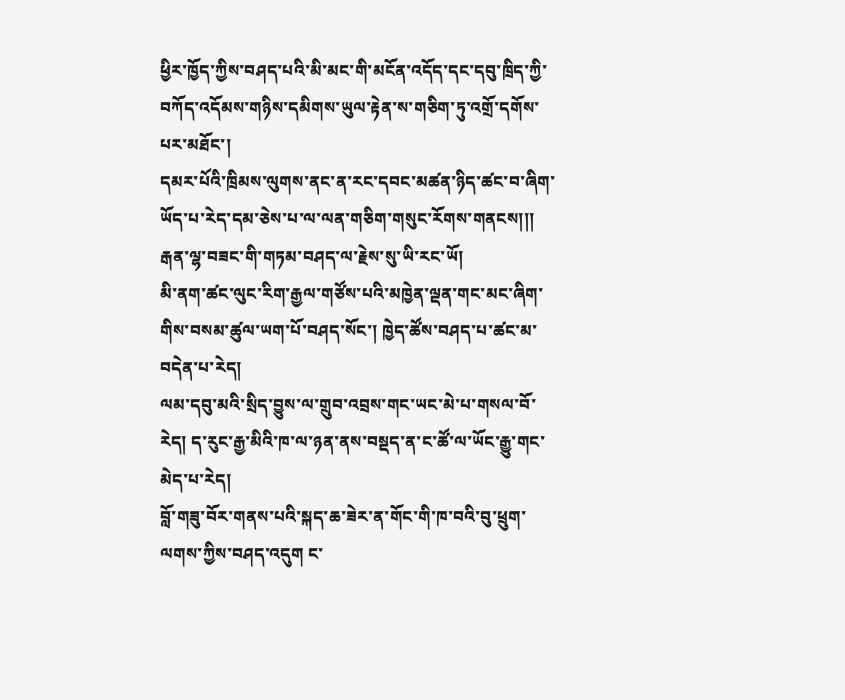ཕྱིར་ཁྱོད་ཀྱིས་བཤད་པའི་མི་མང་གི་མངོན་འདོད་དང་དབུ་ཁྲིད་ཀྱི་བཀོད་འདོམས་གཉིས་དམིགས་ཡུལ་རྟེན་ས་གཅིག་ཏུ་འགྲོ་དགོས་པར་མཐོང་།
དམར་པོའི་ཁྲིམས་ལུགས་ནང་ན་རང་དབང་མཚན་ཉིད་ཚང་བ་ཞིག་ཡོད་པ་རེད་དམ་ཅེས་པ་ལ་ལན་གཅིག་གསུང་རོགས་གནངས།།།
རྒན་ལྷ་བཟང་གི་གཏམ་བཤད་ལ་རྗེས་སུ་ཡི་རང་ཡོ།
མི་ནག་ཚང་ལུང་རིག་རྒྱལ་གཙོས་པའི་མཁྱེན་ལྡན་གང་མང་ཞིག་གིས་བསམ་ཚུལ་ཡག་པོ་བཤད་སོང་། ཁྱེད་ཚོས་བཤད་པ་ཚང་མ་བདེན་པ་རེད།
ལམ་དབུ་མའི་སྲིད་བྱུས་ལ་གྲུབ་འབྲས་གང་ཡང་མེ་པ་གསལ་བོ་རེད། ད་རུང་རྒྱ་མིའི་ཁ་ལ་ཉན་ནས་བསྡད་ན་ང་ཚོ་ལ་ཡོང་རྒྱུ་གང་མེད་པ་རེད།
བློ་གཟུ་བོར་གནས་པའི་སྐད་ཆ་ཟེར་ན་གོང་གི་ཁ་བའི་བུ་ཕྲུག་ལགས་ཀྱིས་བཤད་འདུག ང་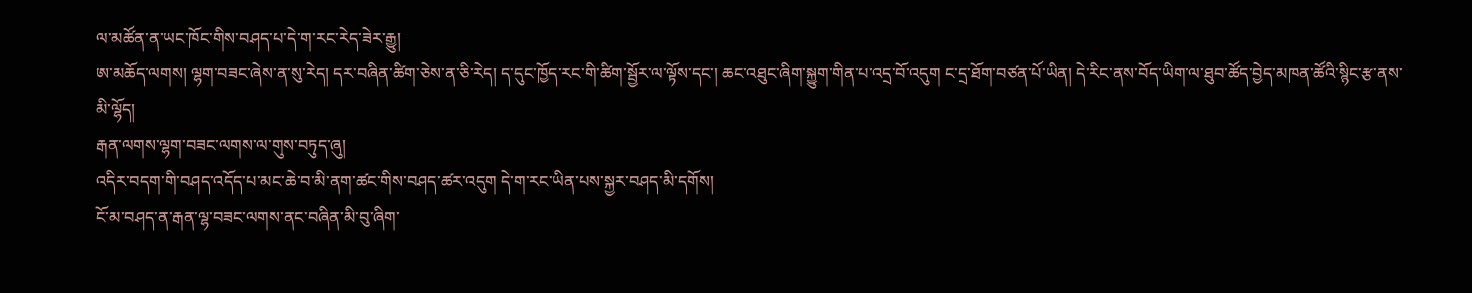ལ་མཚོན་ན་ཡང་ཁོང་གིས་བཤད་པ་དེ་ག་རང་རེད་ཟེར་རྒྱུ།
ཨ་མཆོད་ལགས། ལྷག་བཟང་ཞེས་ན་སུ་རེད། དར་བཞིན་ཚིག་ཅེས་ན་ཅི་རེད། ད་དུང་ཁྱོད་རང་གི་ཚིག་སྦྱོར་ལ་ལྟོས་དང་། ཆང་འཐུང་ཞིག་སྐྱུག་གིན་པ་འདྲ་བོ་འདུག ང་དྲ་ཐོག་བཙན་པོ་ཡིན། དེ་རིང་ནས་བོད་ཡིག་ལ་ཐུབ་ཚོད་བྱེད་མཁན་ཚོའི་སྙིང་རྩ་ནས་མི་ལྷོད།
རྒན་ལགས་ལྷག་བཟང་ལགས་ལ་གུས་བཏུད་ཞུ།
འདིར་བདག་གི་བཤད་འདོད་པ་མང་ཆེ་བ་མི་ནག་ཚང་གིས་བཤད་ཚར་འདུག དེ་ག་རང་ཡིན་པས་སྐྱར་བཤད་མི་དགོས།
ངོ་མ་བཤད་ན་རྒན་ལྷ་བཟང་ལགས་ནང་བཞིན་མི་བུ་ཞིག་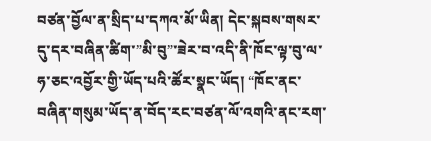བཙན་བྱོལ་ན་སྲིད་པ་དཀའ་མོ་ཡིན། དེང་སྐབས་གསར་དུ་དར་བཞིན་ཚིག་”མི་བུ”་ཟེར་བ་འདི་ནི་ཁོང་ལྟ་བུ་ལ་ཧ་ཅང་འབྱོར་གྱི་ཡོད་པའི་ཚོར་སྣང་ཡོད། “ཁོང་ནང་བཞིན་གསུམ་ཡོད་ན་བོད་རང་བཙན་ལོ་འགའི་ནང་རག་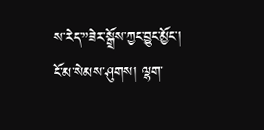ས་རེད་”ཟེར་སྒྲོས་ཀྱང་བྱུང་མྱོང་། ངོ་མ་སེམས་ཤུགས། ལྷག་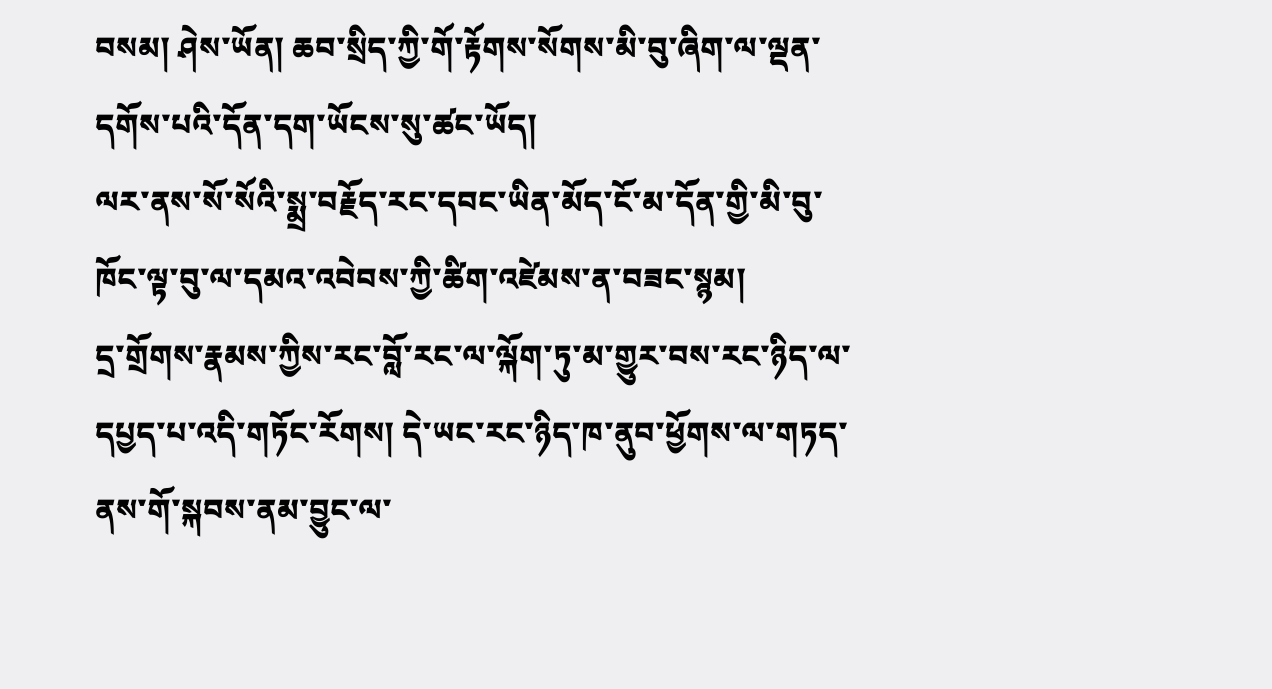བསམ། ཤེས་ཡོན། ཆབ་སྲིད་ཀྱི་གོ་རྟོགས་སོགས་མི་བུ་ཞིག་ལ་ལྡན་དགོས་པའི་དོན་དག་ཡོངས་སུ་ཚང་ཡོད།
ལར་ནས་སོ་སོའི་སྨྲ་བརྗོད་རང་དབང་ཡིན་མོད་ངོ་མ་དོན་གྱི་མི་བུ་ཁོང་ལྟ་བུ་ལ་དམའ་འབེབས་ཀྱི་ཚིག་འཛེམས་ན་བཟང་སྙམ།
དྲ་གྲོགས་རྣམས་ཀྱིས་རང་བློ་རང་ལ་ལྐོག་ཏུ་མ་གྱུར་བས་རང་ཉིད་ལ་དཔྱད་པ་འདི་གཏོང་རོགས། དེ་ཡང་རང་ཉིད་ཁ་ནུབ་ཕྱོགས་ལ་གཏད་ནས་གོ་སྐབས་ནམ་བྱུང་ལ་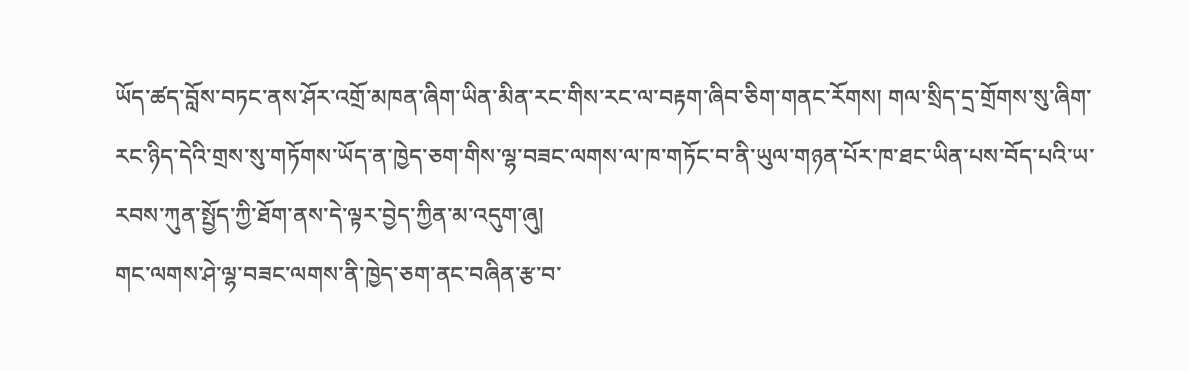ཡོད་ཚད་བློས་བཏང་ནས་ཤོར་འགྲོ་མཁན་ཞིག་ཡིན་མིན་རང་གིས་རང་ལ་བརྟག་ཞིབ་ཅིག་གནང་རོགས། གལ་སྲིད་དྲ་གྲོགས་སུ་ཞིག་རང་ཉིད་དེའི་གྲས་སུ་གཏོགས་ཡོད་ན་ཁྱེད་ཅག་གིས་ལྷ་བཟང་ལགས་ལ་ཁ་གཏོང་བ་ནི་ཡུལ་གཉན་པོར་ཁ་ཐང་ཡིན་པས་བོད་པའི་ཡ་རབས་ཀུན་སྤྱོད་ཀྱི་ཐོག་ནས་དེ་ལྟར་བྱེད་ཀྱིན་མ་འདུག་ཞུ།
གང་ལགས་ཤེ་ལྷ་བཟང་ལགས་ནི་ཁྱེད་ཅག་ནང་བཞིན་རྩ་བ་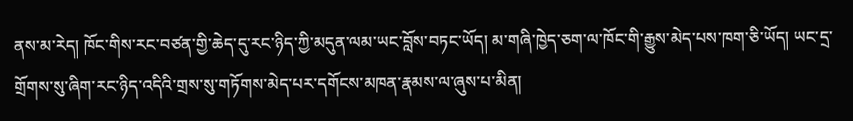ནས་མ་རེད། ཁོང་གིས་རང་བཙན་གྱི་ཆེད་དུ་རང་ཉིད་ཀྱི་མདུན་ལམ་ཡང་བློས་བཏང་ཡོད། མ་གཞི་ཁྱེད་ཅག་ལ་ཁོང་གི་རྒྱུས་མེད་པས་ཁག་ཅི་ཡོད། ཡང་དྲ་གྲོགས་སུ་ཞིག་རང་ཉིད་འདིའི་གྲས་སུ་གཏོགས་མེད་པར་དགོངས་མཁན་རྣམས་ལ་ཞུས་པ་མིན།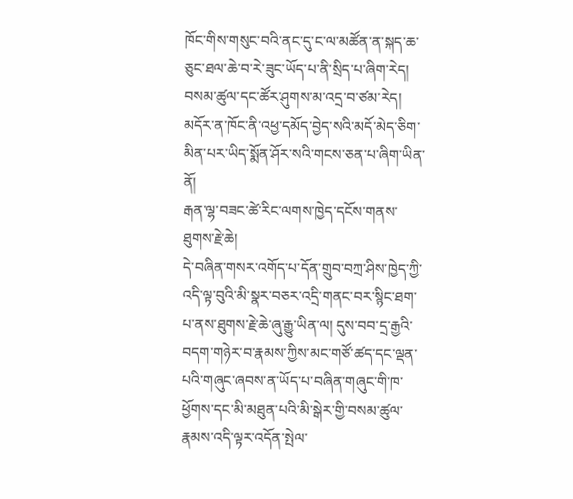ཁོང་གིས་གསུང་བའི་ནང་དུ་ང་ལ་མཚོན་ན་སྐད་ཆ་ཅུང་ཐལ་ཆེ་བ་རེ་ཟུང་ཡོད་པ་ནི་སྲིད་པ་ཞིག་རེད། བསམ་ཚུལ་དང་ཚོར་ཤུགས་མ་འདྲ་བ་ཙམ་རེད།
མདོར་ན་ཁོང་ནི་འཕྱ་དམོད་བྱེད་སའི་མདོ་མེད་ཅིག་མིན་པར་ཡིད་སྨོན་ཤོར་སའི་གངས་ཅན་པ་ཞིག་ཡིན་ནོ།
རྒན་ལྷ་བཟང་ཚེ་རིང་ལགས་ཁྱེད་དངོས་གནས་ཐུགས་རྗེ་ཆེ།
དེ་བཞིན་གསར་འགོད་པ་དོན་གྲུབ་བཀྲ་ཤིས་ཁྱེད་ཀྱི་འདི་ལྟ་བུའི་མི་སྣར་བཅར་འདྲི་གནང་བར་སྙིང་ཐག་པ་ནས་ཐུགས་རྗེ་ཆེ་ཞུ་རྒྱུ་ཡིན་ལ། དུས་བབ་དྲ་རྒྱའི་བདག་གཉེར་བ་རྣམས་ཀྱིས་མང་གཙོ་ཚད་དང་ལྡན་པའི་གཞུང་ཞབས་ན་ཡོད་པ་བཞིན་གཞུང་གི་ཁ་ཕྱོགས་དང་མི་མཐུན་པའི་མི་སྒེར་གྱི་བསམ་ཚུལ་རྣམས་འདི་ལྟར་འདོན་སྤེལ་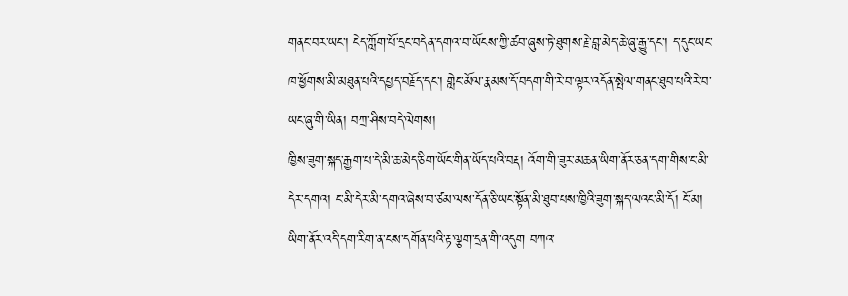གནང་བར་ཡང་། ངེད་ཀློག་པོ་དྲང་བདེན་དགའ་བ་ཡོངས་ཀྱི་ཚབ་ཞུས་ཏེ་ཐུགས་རྗེ་བླ་མེད་ཆེ་ཞུ་རྒྱུ་དང་། ད་དུང་ཡང་ཁ་ཕྱོགས་མི་མཐུན་པའི་དཔྱད་བརྗོད་དང་། གླེང་མོལ་རྣམས་དོ་བདག་གི་རེ་བ་ལྟར་འདོན་སྤེལ་གནང་ཐུབ་པའི་རེ་བ་ཡང་ཞུ་གི་ཡིན། བཀྲ་ཤིས་བདེ་ལེགས།
ཁྱིས་ཟུག་སྐད་རྒྱག་པ་དེ་མི་ཆ་མེད་ཅིག་ཡོང་གིན་ཡོད་པའི་བརྡ། འོག་གི་ཟུར་མཆན་ཡིག་ནོར་ཅན་དག་གིས་ང་མི་དེར་དགའ། ང་མི་དེར་མི་དགའ་ཞེས་བ་ཙམ་ལས་དོན་ཅི་ཡང་སྟོན་མི་ཐུབ་པས་ཁྱིའི་ཟུག་སྐད་ལའང་མི་དོ། ངོ་མ། ཡིག་ནོར་འདི་དག་རིག་ན་ངས་དགོན་པའི་རྟ་ལྕག་དྲན་གི་འདུག བཀའ་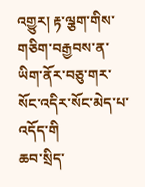འགྱུར། རྟ་ལྕག་གིས་གཅིག་བརྒྱབས་ན་ཡིག་ནོར་བཅུ་གར་སོང་འདིར་སོང་མེད་པ་འདོད་གི
ཆབ་སྲིད་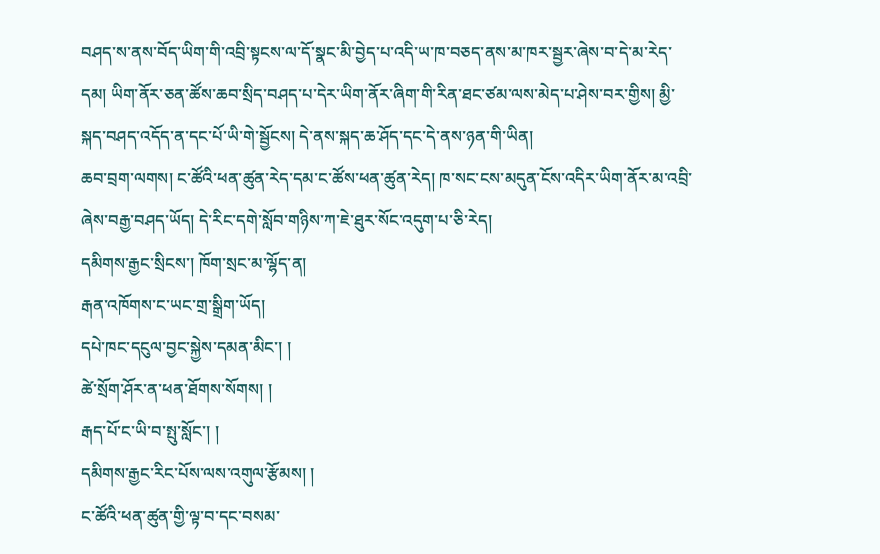བཤད་ས་ནས་བོད་ཡིག་གི་འབྲི་སྟངས་ལ་དོ་སྣང་མི་བྱེད་པ་འདི་ཡ་ཁ་བཅད་ནས་མ་ཁར་སྦྱར་ཞེས་བ་དེ་མ་རེད་དམ། ཡིག་ནོར་ཅན་ཚོས་ཆབ་སྲིད་བཤད་པ་དེར་ཡིག་ནོར་ཞིག་གི་རིན་ཐང་ཙམ་ལས་མེད་པ་ཤེས་བར་གྱིས། མྱི་སྐད་བཤད་འདོད་ན་དང་པོ་ཡི་གེ་སྦྱོངས། དེ་ནས་སྐད་ཆ་ཤོད་དང་དེ་ནས་ཉན་གི་ཡིན།
ཆབ་བྲག་ལགས། ང་ཚོའི་ཕན་ཚུན་རེད་དམ་ང་ཚོས་ཕན་ཚུན་རེད། ཁ་སང་ངས་མདུན་ངོས་འདིར་ཡིག་ནོར་མ་འབྲི་ཞེས་བརྒྱ་བཤད་ཡོད། དེ་རིང་དགེ་སློབ་གཉིས་ཀ་ཇེ་ཐུར་སོང་འདུག་པ་ཅི་རེད།
དམིགས་རྒྱང་སྲིངས་། ཁོག་སྲང་མ་ལྷོད་ན།
རྒན་འཁོགས་ང་ཡང་གྲ་སྒྲིག་ཡོད།
དཔེ་ཁང་དངུལ་བྱང་སྐྱེས་དམན་མིང་། །
ཚེ་སྲོག་ཤོར་ན་ཕན་ཐོགས་སོགས། །
རྒད་པོ་ང་ཡི་བ་སྤུ་སློང་། །
དམིགས་རྒྱང་རིང་པོས་ལས་འགུལ་རྩོམས། །
ང་ཚོའི་ཕན་ཚུན་གྱི་ལྟ་བ་དང་བསམ་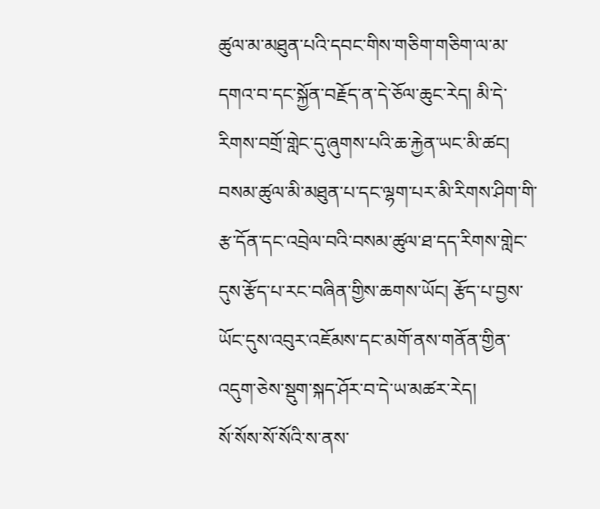ཚུལ་མ་མཐུན་པའི་དབང་གིས་གཅིག་གཅིག་ལ་མ་དགའ་བ་དང་སྐྱོན་བརྗོད་ན་དེ་ཅོལ་ཆུང་རེད། མི་དེ་རིགས་བགྲོ་གླེང་དུ་ཞུགས་པའི་ཆ་རྐྱེན་ཡང་མི་ཚང།
བསམ་ཚུལ་མི་མཐུན་པ་དང་ལྷག་པར་མི་རིགས་ཤིག་གི་རྩ་དོན་དང་འབྲེལ་བའི་བསམ་ཚུལ་ཐ་དད་རིགས་གླེང་དུས་རྩོད་པ་རང་བཞིན་གྱིས་ཆགས་ཡོང། རྩོད་པ་བྱས་ཡོང་དུས་འབུར་འཇོམས་དང་མགོ་ནས་གནོན་གྱིན་འདུག་ཅེས་སྡུག་སྐད་ཤོར་བ་དེ་ཡ་མཚར་རེད།
སོ་སོས་སོ་སོའི་ས་ནས་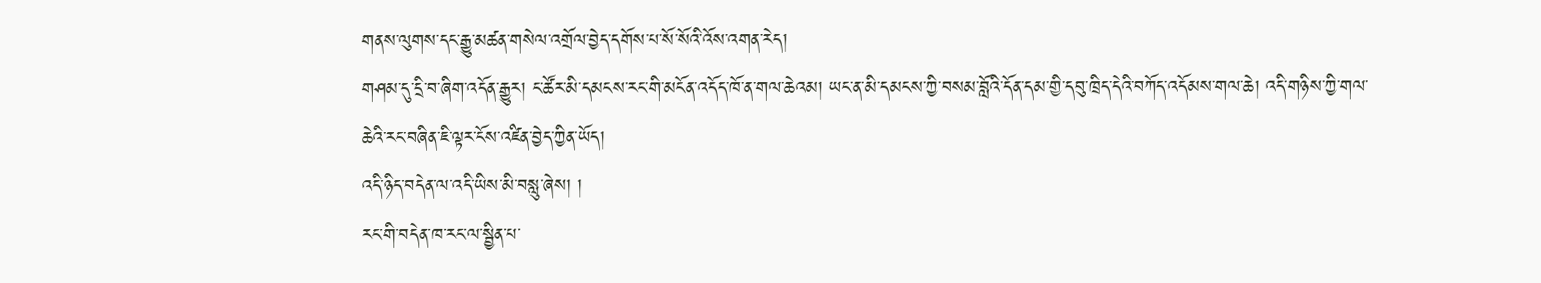གནས་ལུགས་དང་རྒྱུ་མཚན་གསེལ་འགྲོལ་བྱེད་དགོས་པ་སོ་སོའི་འོས་འགན་རེད།
གཤམ་དུ་དྲི་བ་ཞིག་འདོན་རྒྱུར། ང་ཚོར་མི་དམངས་རང་གི་མངོན་འདོད་ཁོ་ན་གལ་ཆེའམ། ཡང་ན་མི་དམངས་ཀྱི་བསམ་བློའི་དོན་དམ་གྱི་དབུ་ཁྲིད་དེའི་བཀོད་འདོམས་གལ་ཆེ། འདི་གཉིས་ཀྱི་གལ་ཆེའི་རང་བཞིན་ཇི་ལྟར་ངོས་འཛིན་བྱེད་ཀྱིན་ཡོད།
འདི་ཉིད་བདེན་ལ་འདི་ཡིས་མི་བསླུ་ཞེས། །
རང་གི་བདེན་ཁ་རང་ལ་སྦྱིན་པ་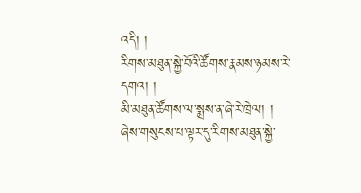འདི། །
རིགས་མཐུན་སྐྱེ་བོའི་ཚོགས་རྣམས་ཉམས་རེ་དགའ། །
མི་མཐུན་ཚོགས་ལ་སྨྲས་ན་ཞེ་རེ་ཁྲེལ། །
ཞེས་གསུངས་པ་ལྟར་དུ་རིགས་མཐུན་སྐྱེ་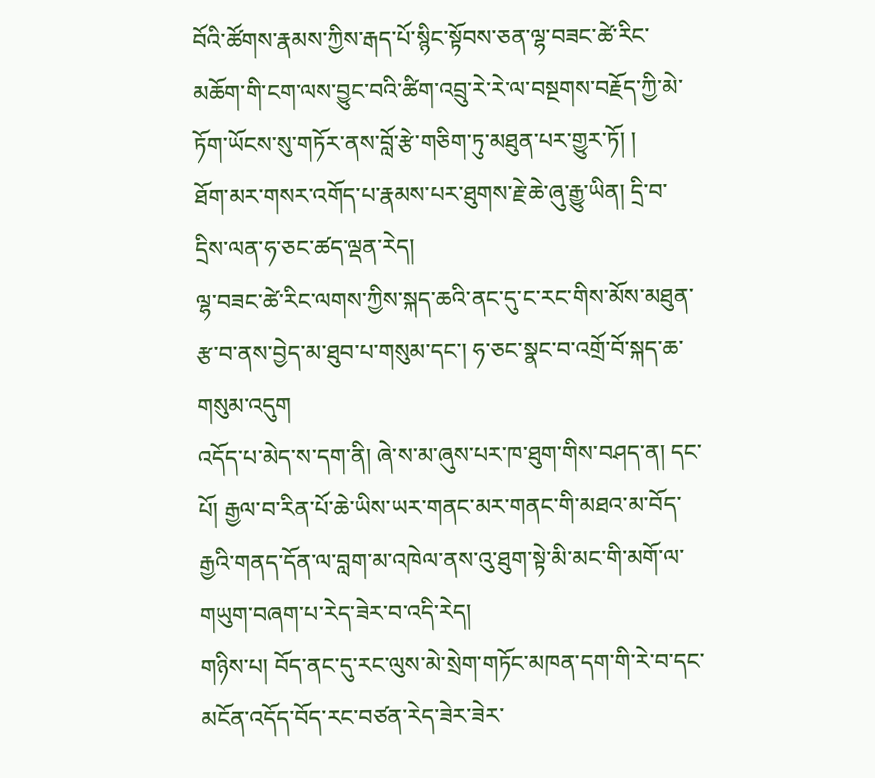བོའི་ཚོགས་རྣམས་ཀྱིས་རྒད་པོ་སྙིང་སྟོབས་ཅན་ལྷ་བཟང་ཚེ་རིང་མཆོག་གི་ངག་ལས་བྱུང་བའི་ཚིག་འབྲུ་རེ་རེ་ལ་བསྔགས་བརྗོད་ཀྱི་མེ་ཏོག་ཡོངས་སུ་གཏོར་ནས་བློ་རྩེ་གཅིག་ཏུ་མཐུན་པར་གྱུར་ཏོ། །
ཐོག་མར་གསར་འགོད་པ་རྣམས་པར་ཐུགས་རྗེ་ཆེ་ཞུ་རྒྱུ་ཡིན། དྲི་བ་དྲིས་ལན་ཧ་ཅང་ཚད་ལྡན་རེད།
ལྷ་བཟང་ཚེ་རིང་ལགས་ཀྱིས་སྐད་ཆའི་ནང་དུ་ང་རང་གིས་མོས་མཐུན་རྩ་བ་ནས་བྱེད་མ་ཐུབ་པ་གསུམ་དང་། ཧ་ཅང་སྣང་བ་འགྲོ་བོ་སྐད་ཆ་གསུམ་འདུག
འདོད་པ་མེད་ས་དག་ནི། ཞེ་ས་མ་ཞུས་པར་ཁ་ཐུག་གིས་བཤད་ན། དང་པོ། རྒྱལ་བ་རིན་པོ་ཆེ་ཡིས་ཡར་གནང་མར་གནང་གི་མཐའ་མ་བོད་རྒྱའི་གནད་དོན་ལ་བླག་མ་འཁེལ་ནས་འུ་ཐུག་སྟེ་མི་མང་གི་མགོ་ལ་གཡུག་བཞག་པ་རེད་ཟེར་བ་འདི་རེད།
གཉིས་པ། བོད་ནང་དུ་རང་ལུས་མེ་སྲེག་གཏོང་མཁན་དག་གི་རེ་བ་དང་མངོན་འདོད་བོད་རང་བཙན་རེད་ཟེར་ཟེར་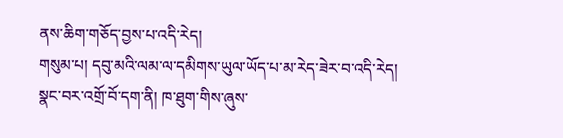ནས་ཆིག་གཅོད་བྱས་པ་འདི་རེད།
གསུམ་པ། དབུ་མའི་ལམ་ལ་དམིགས་ཡུལ་ཡོད་པ་མ་རེད་ཟེར་བ་འདི་རེད།
སྣང་བར་འགྲོ་བོ་དག་ནི། ཁ་ཐུག་གིས་ཞུས་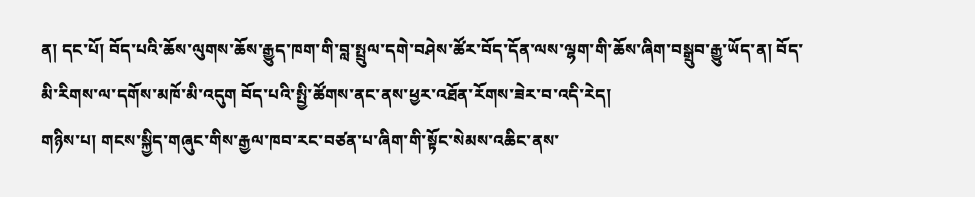ན། དང་པོ། བོད་པའི་ཆོས་ལུགས་ཆོས་རྒྱུད་ཁག་གི་བླ་སྤྲུལ་དགེ་བཤེས་ཚོར་བོད་དོན་ལས་ལྷག་གི་ཆོས་ཞིག་བསྒྲུབ་རྒྱུ་ཡོད་ན། བོད་མི་རིགས་ལ་དགོས་མཁོ་མི་འདུག བོད་པའི་སྤྱི་ཚོགས་ནང་ནས་ཕྱར་འཐོན་རོགས་ཟེར་བ་འདི་རེད།
གཉིས་པ། གངས་སྐྱིད་གཞུང་གིས་རྒྱལ་ཁབ་རང་བཙན་པ་ཞིག་གི་སྟོང་སེམས་འཆིང་ནས་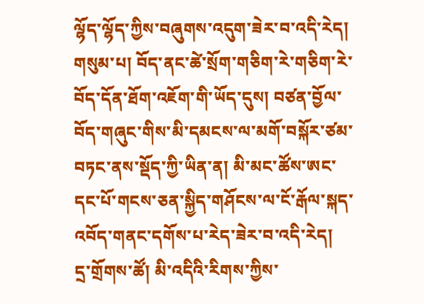ལྷོད་ལྷོད་ཀྱིས་བཞུགས་འདུག་ཟེར་བ་འདི་རེད།
གསུམ་པ། བོད་ནང་ཚེ་སྲོག་གཅིག་རེ་གཅིག་རེ་བོད་དོན་ཐོག་འཇོག་གི་ཡོད་དུས། བཙན་བྱོལ་བོད་གཞུང་གིས་མི་དམངས་ལ་མགོ་བསྐོར་ཙམ་བཏང་ནས་སྡོད་ཀྱི་ཡིན་ན། མི་མང་ཚོས་ཨང་དང་པོ་གངས་ཅན་སྐྱིད་གཤོངས་ལ་ངོ་རྒོལ་སྐད་འབོད་གནང་དགོས་པ་རེད་ཟེར་བ་འདི་རེད།
དྲ་གྲོགས་ཚོ། མི་འདིའི་རིགས་ཀྱིས་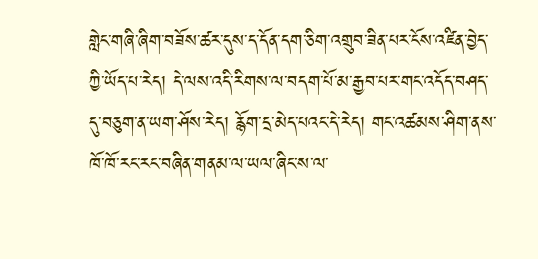གླེང་གཞི་ཞིག་བཟོས་ཚར་དུས་ད་དོན་དག་ཅིག་འགྲུབ་ཟིན་པར་ངོས་འཛིན་བྱེད་ཀྱི་ཡོད་པ་རེད། དེ་ལས་འདི་རིགས་ལ་བདག་པོ་མ་རྒྱབ་པར་གང་འདོད་བཤད་དུ་བཅུག་ན་ཡག་ཤོས་རེད། རྙོག་དྲ་མེད་པའང་དེ་རེད། གང་འཚམས་ཤིག་ནས་ཁོ་ཁོ་རང་རང་བཞིན་གནམ་ལ་ཡལ་ཞིང་ས་ལ་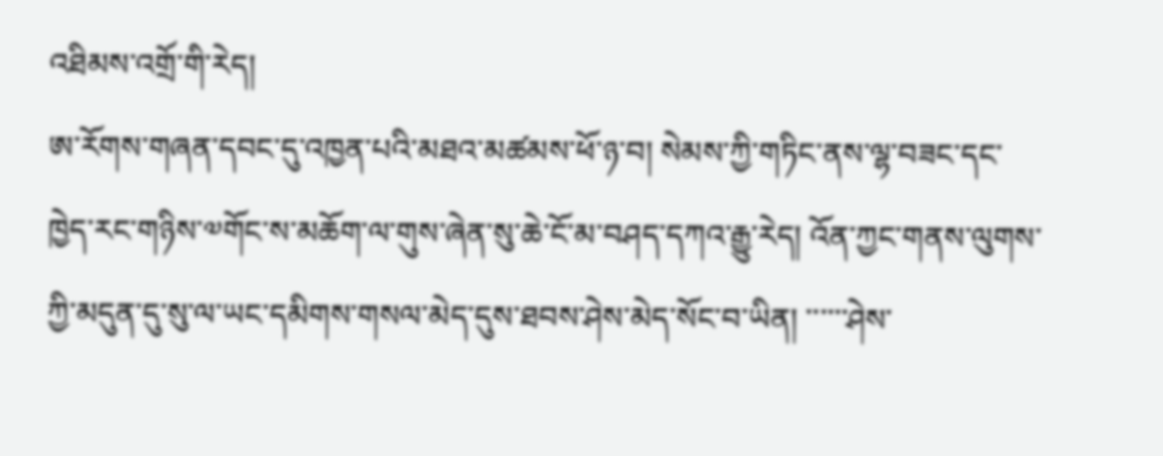འཐིམས་འགྲོ་གི་རེད།
ཨ་རོགས་གཞན་དབང་དུ་འཁྱན་པའི་མཐའ་མཚམས་ཕོ་ཉ་བ། སེམས་ཀྱི་གཏིང་ནས་ལྷ་བཟང་དང་ཁྱེད་རང་གཉིས་༧གོང་ས་མཆོག་ལ་གུས་ཞེན་སུ་ཆེ་ངོ་མ་བཤད་དཀའ་རྒྱུ་རེད། འོན་ཀྱང་གནས་ལུགས་ཀྱི་མདུན་དུ་སུ་ལ་ཡང་དམིགས་གསལ་མེད་དུས་ཐབས་ཤེས་མེད་སོང་བ་ཡིན། ་་་་་་ཤེས་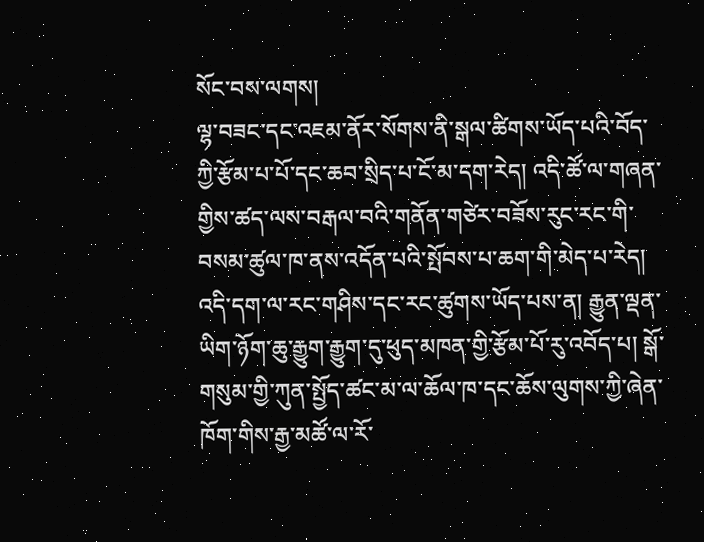སོང་བས་ལགས།
ལྷ་བཟང་དང་འཇམ་ནོར་སོགས་ནི་སྒལ་ཚིགས་ཡོད་པའི་བོད་ཀྱི་རྩོམ་པ་པོ་དང་ཆབ་སྲིད་པ་ངོ་མ་དག་རེད། འདི་ཚོ་ལ་གཞན་གྱིས་ཚད་ལས་བརྒལ་བའི་གནོན་གཙེར་བཟོས་རུང་རང་གི་བསམ་ཚུལ་ཁ་ནས་འདོན་པའི་སྤོབས་པ་ཆག་གི་མེད་པ་རེད། འདི་དག་ལ་རང་གཤིས་དང་རང་ཚུགས་ཡོད་པས་ན། རྒྱུན་ལྡན་ཡིག་ཉོག་ཆུ་རྒྱུག་རྒྱུག་དུ་ཕུད་མཁན་གྱི་རྩོམ་པོ་རུ་འབོད་པ། སྒོ་གསུམ་གྱི་ཀུན་སྤྱོད་ཚང་མ་ལ་ཆོལ་ཁ་དང་ཆོས་ལུགས་ཀྱི་ཞེན་ཁོག་གིས་རྒྱ་མཚོ་ལ་རོ་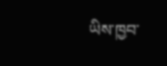ཡིས་ཁྱབ་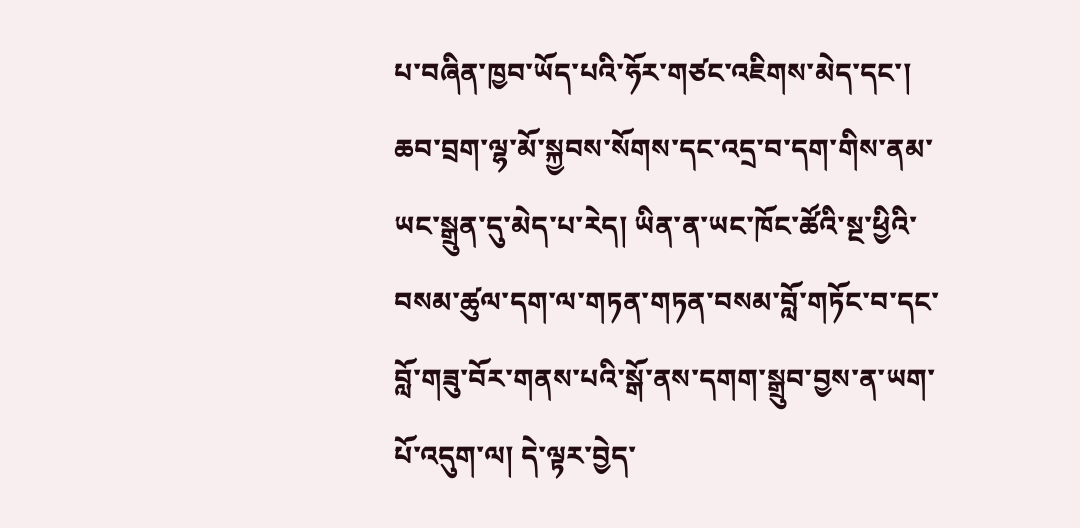པ་བཞིན་ཁྱབ་ཡོད་པའི་ཧོར་གཙང་འཇིགས་མེད་དང་། ཆབ་བྲག་ལྷ་མོ་སྐྱབས་སོགས་དང་འདྲ་བ་དག་གིས་ནམ་ཡང་སྒྲུན་དུ་མེད་པ་རེད། ཡིན་ན་ཡང་ཁོང་ཚོའི་སྔ་ཕྱིའི་བསམ་ཚུལ་དག་ལ་གཏན་གཏན་བསམ་བློ་གཏོང་བ་དང་བློ་གཟུ་བོར་གནས་པའི་སྒོ་ནས་དགག་སྒྲུབ་བྱས་ན་ཡག་པོ་འདུག་ལ། དེ་ལྟར་བྱེད་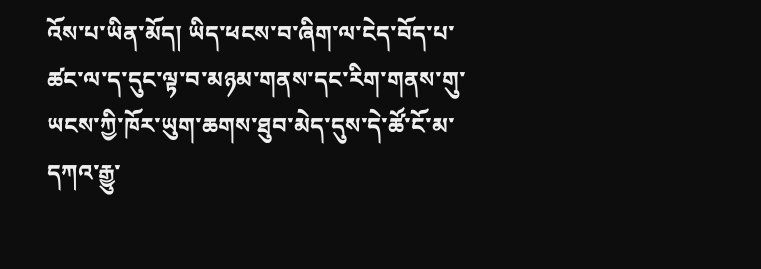འོས་པ་ཡིན་མོད། ཡིད་ཕངས་བ་ཞིག་ལ་ངེད་བོད་པ་ཚང་ལ་ད་དུང་ལྟ་བ་མཉམ་གནས་དང་རིག་གནས་གུ་ཡངས་ཀྱི་ཁོར་ཡུག་ཆགས་ཐུབ་མེད་དུས་དེ་ཚོ་ངོ་མ་དཀའ་རྒྱུ་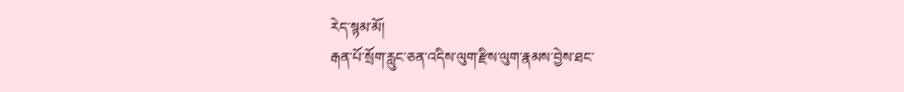རེད་སྙམ་མོ།
རྒན་པོ་སྲོག་རླུང་ཅན་འདིས་ལུག་རྫིས་ལུག་རྣམས་བྱེས་ཐང་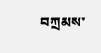བཀྲམས་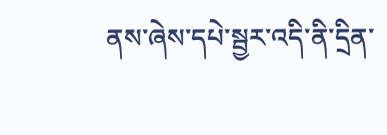ནས་ཞེས་དཔེ་སྦྱར་འདི་ནི་དྲིན་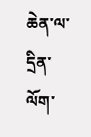ཆེན་ལ་དྲིན་ལོག་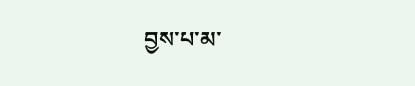བྱས་པ་མ་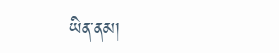ཡིན་ནམ།